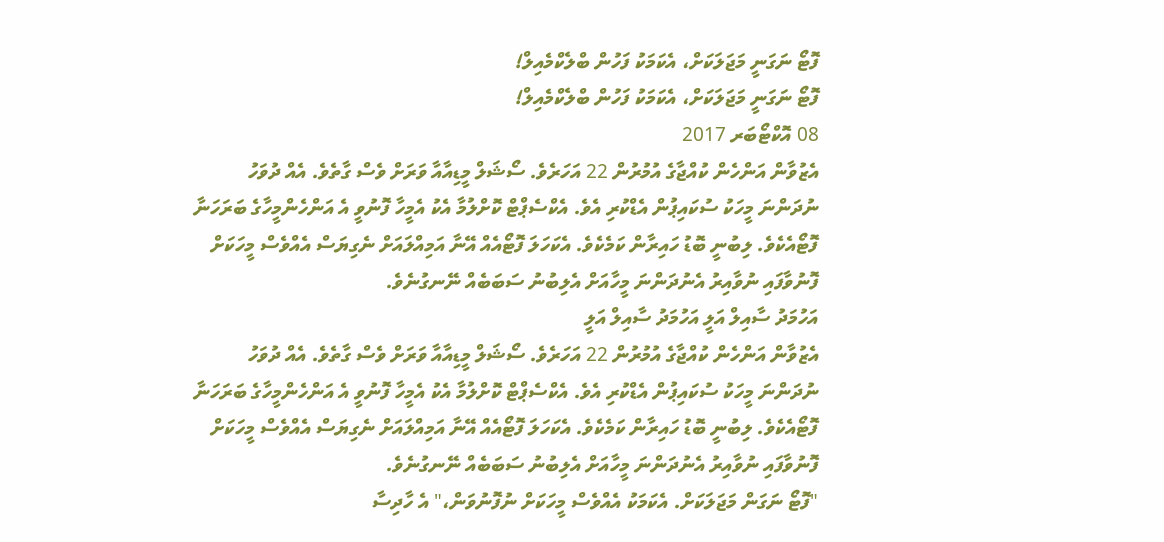ފޮޓޯ ނަގަނީ މަޖަލަކަށް، އެކަމަކު ފަހުން ބްލެކްމެއިލް!
ފޮޓޯ ނަގަނީ މަޖަލަކަށް، އެކަމަކު ފަހުން ބްލެކްމެއިލް!
08 އޮކްޓޯބަރ 2017
އެޒުވާން އަންހެން ކުއްޖާގެ އުމުރުން 22 އަހަރެވެ. ސޯޝަލް މީޑިއާއާ ވަރަށް ވެސް ގާތެވެ. އެއް ދުވަހު ނުދަންނަ މީހަކު ސުކައިޕުން އެޑްކުރި އެވެ. އެކްސެޕްޓް ކޮށްލުމާ އެކު އެމީހާ ފޮނުވީ އެ އަންހެންމީހާގެ ބަރަހަނާ ފޮޓޯއެކެވެ. ލިބުނީ ބޮޑު ހައިރާން ކަމެކެވެ. އެކަހަލަ ފޮޓޯއެއް އޭނާ އަމިއްލައަށް ނެގިޔަސް އެއްވެސް މީހަކަށް ފޮނުވާފައި ނުވާއިރު އެނުދަންނަ މީހާއަށް އެލިބުނު ސަބަބެއް ނޭނގުނެވެ.
އަހުމަދު ސާއިލް އަލީ އަހުމަދު ސާއިލް އަލީ
އެޒުވާން އަންހެން ކުއްޖާގެ އުމުރުން 22 އަހަރެވެ. ސޯޝަލް މީޑިއާއާ ވަރަށް ވެސް ގާތެވެ. އެއް ދުވަހު ނުދަންނަ މީހަކު ސުކައިޕުން އެޑްކުރި އެވެ. އެކްސެޕްޓް ކޮށްލުމާ އެކު އެމީހާ ފޮނުވީ އެ އަންހެންމީހާގެ ބަރަހަނާ ފޮޓޯއެކެވެ. ލިބުނީ ބޮޑު ހައިރާން ކަމެކެވެ. އެކަހަލަ ފޮޓޯއެއް އޭނާ އަމިއްލައަށް ނެގިޔަސް އެއްވެސް މީހަކަށް ފޮނުވާފައި ނުވާއިރު އެނުދަންނަ މީހާއަށް އެލިބުނު ސަބަބެއް ނޭނގުނެވެ.
"ފޮޓޯ ނަގަން މަޖަލަކަށް. އެކަމަކު އެއްވެސް މީހަކަށް ނުފޮނުވަން،" އެ ހާދިސާ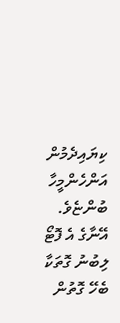ކިޔައިދެމުން އަންހެންމީހާ ބުންޏެވެ.
އޭނާގެ އެ ފޮޓޯ ލިބުނު ގޮތަކާ ބެހޭ ގޮތުން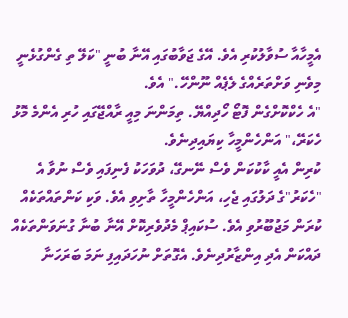އެމީހާއާ ސުވާލުކުރި އެވެ. އޭގެ ޖަވާބުގައި އޭނާ ބުނީ "ކަލޭ ތި ގެންގުޅެނީ މިވެނި ވަށްތަރެއްގެ ލެޕެއް ނޫންހޭ." އެވެ.
"އެ ހެކްކޮށްގެން ފޮޓޯ ހޯދިއްޔޭ. ތިމަންނަ މިއީ ރާއްޖޭގައި ހުރި އެންމެ މޮޅު ހެކަރޭ،" އަންހެންމީހާ ކިޔައިދިނެވެ.
ކުރިން އެއީ ކާކުކަން ވެސް ނޭނގޭ، ދުވަހަކު ފެނިފައި ވެސް ނުވާ އެ "ހެކަރު"ގެ ދަލުގައި ޖެހި، އަންހެންމީހާ ތާށިވި އެވެ. ވަކި ކަންތައްތަކެއް ކުރަން މަޖުބޫރުވި އެވެ. ސުކައިޕް މެދުވެރިކޮށް އޭނާ ބުނާ ގުނަވަންތަކެއް ދައްކަން އެދި އިންޒާރުދިނެވެ. އެގޮތަށް ނުހަދައިފި ނަމަ ބަރަހަނާ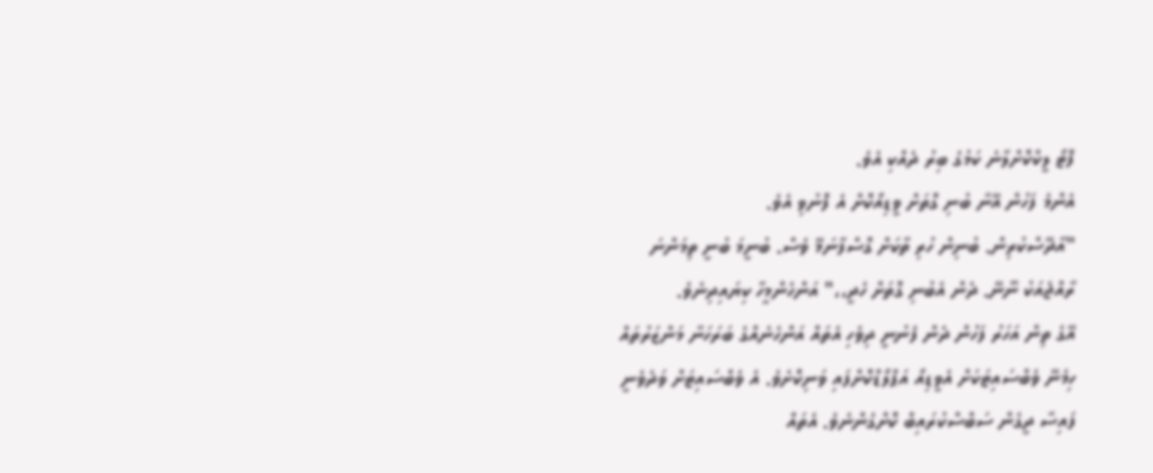ފޮޓޯ ލީކްކޮށްލާނެ ކަމުގެ ބިރު ދެއްކި އެވެ.
އެންމެ ފަހުން އޭނާ ބުނި ގޮތަށް ވީޑިއޯކޮށް އެ ފޮނުވި އެވެ.
"އާދޭސްކުރިން. ބުނިން ހުރި ތާކަށް ގޮސްފާނަމޭ ވެސް. ބުނީމަ ބުނީ ތިމަންނަ ރާއްޖެއަކު ނޫނޭ. ދެން އެބުނި ގޮތަށް ހެދީ،،" އަންހެންމީހާ ކިޔައިދިނެވެ.
އޭގެ ތިން އަހަރު ފަހުން ދެން ފެނުނީ ދިވެހި އެތައް އަންހެނެއްގެ ބަރަހަނާ މަންޒަރުތައް ހިމެނޭ ވެބްސައިޓަކަށް އެވީޑިއޯ އަޕްލޯޑްކޮށްފައި ވަނިކޮށެވެ. އެ ވެބްސައިޓަށް ވަދެވެނީ ފައިސާ ދީގެން ސަބްސްކުރައިބް ކޮށްގެންނެވެ. އެތައް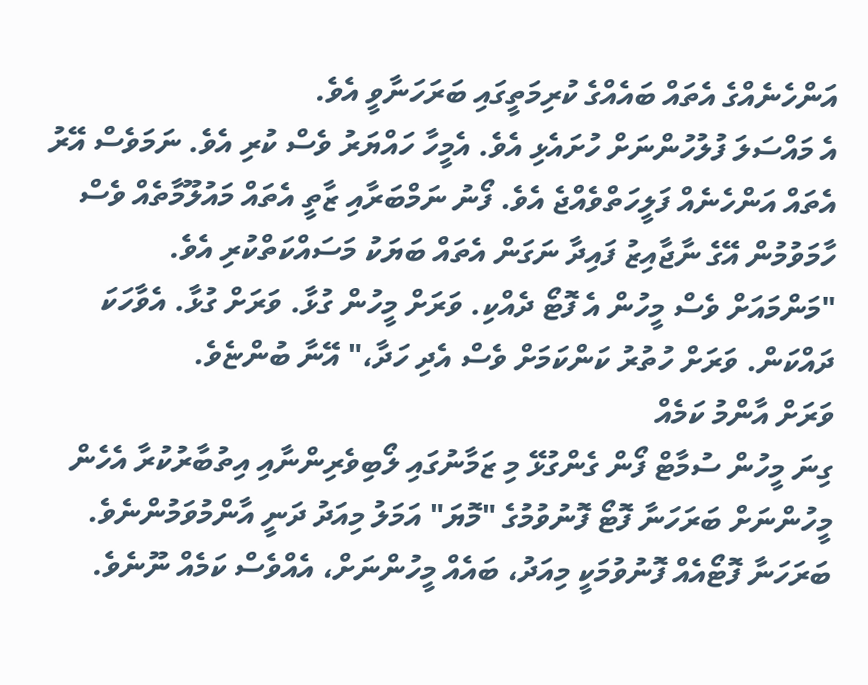އަންހެނެއްގެ އެތައް ބައެއްގެ ކުރިމަތީގައި ބަރަހަނާވީ އެވެ.
އެ މައްސަލަ ފުލުހުންނަށް ހުށައެޅި އެވެ. އެމީހާ ހައްޔަރު ވެސް ކުރި އެވެ. ނަމަވެސް އޭރު އެތައް އަންހެނެއް ފަލީހަތްވެއްޖެ އެވެ. ފޯނު ނަމްބަރާއި ޒާތީ އެތައް މައުލޫމާތެއް ވެސް ހާމަވުމުން އޭގެ ނާޖާއިޒު ފައިދާ ނަގަން އެތައް ބަޔަކު މަސައްކަތްކުރި އެވެ.
"މަންމައަށް ވެސް މީހުން އެ ފޮޓޯ ދެއްކި. ވަރަށް މީހުން ގުޅާ. ވަރަށް ގުޅާ. އެވާހަކަ ދައްކަން. ވަރަށް ހުތުރު ކަންކަމަށް ވެސް އެދި ހަދާ،" އޭނާ ބުންޏެވެ.
ވަރަށް އާންމު ކަމެއް
ގިނަ މީހުން ސުމާޓް ފޯން ގެންގުޅޭ މި ޒަމާނުގައި ލޯބިވެރިންނާއި އިތުބާރުކުރާ އެހެން މީހުންނަށް ބަރަހަނާ ފޮޓޯ ފޮނުވުމުގެ "މޮޔަ" އަމަލު މިއަދު ދަނީ އާންމުވަމުންނެވެ. ބަރަހަނާ ފޮޓޯއެއް ފޮނުވުމަކީ މިއަދު، ބައެއް މީހުންނަށް، އެއްވެސް ކަމެއް ނޫނެވެ.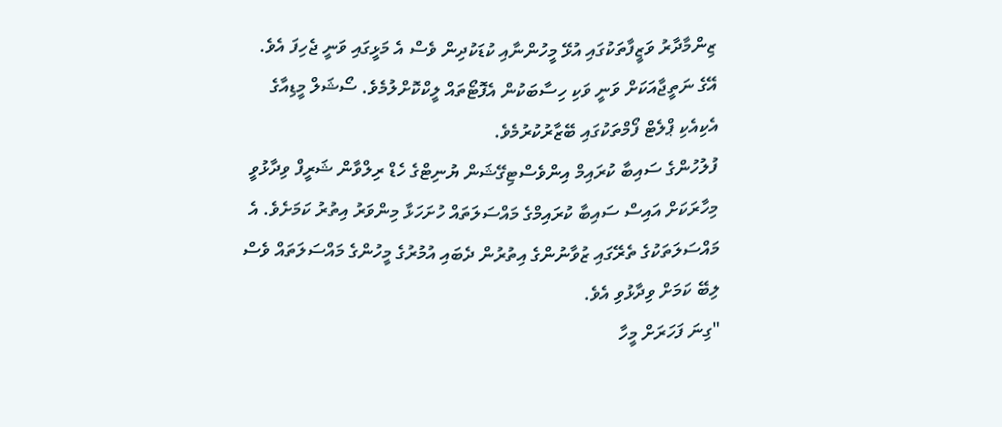ޒިންމާދާރު ވަޒީފާތަކުގައި އުޅޭ މީހުންނާއި ކުޑަކުދިން ވެސް އެ މަޅީގައި ވަނީ ޖެހިފަ އެވެ.
އޭގެ ނަތީޖާއަކަށް ވަނީ ވަކި ހިސާބަކުން އެފޮޓޯތައް ލީކްކޮށްލުމެވެ. ސޯޝަލް މީޑިއާގެ އެކިއެކި ޕްލެޓް ފޯމްތަކުގައި ބޭޒާރުކުރުމެވެ.
ފުލުހުންގެ ސައިބާ ކުރައިމް އިންވެސްޓިގޭޝަން ޔުނިޓްގެ ހެޑް ރިލްވާން ޝަރީފް ވިދާޅުވީ މިހާރަކަށް އައިސް ސައިބާ ކުރައިމްގެ މައްސަލަތައް ހުށަހަޅާ މިންވަރު އިތުރު ކަމަށެވެ. އެ މައްސަލަތަކުގެ ތެރޭގައި ޒުވާނުންގެ އިތުރުން ދެބައި އުމުރުގެ މީހުންގެ މައްސަލަތައް ވެސް ލިބޭ ކަމަށް ވިދާޅުވި އެވެ.
"ގިނަ ފަހަރަށް މީހާ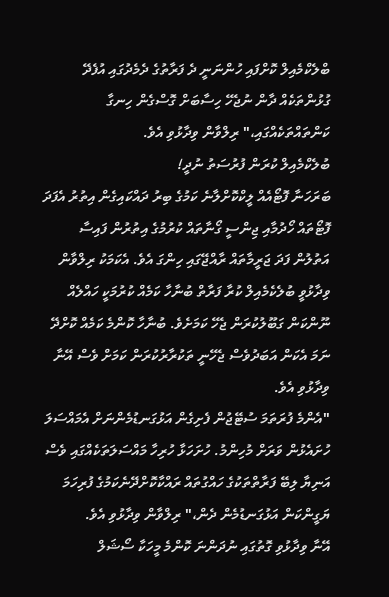ބްލެކްމެއިލް ކޮށްފައި ހުންނަނީ ދެ ފަރާތުގެ ދެމެދުގައި އުފެދޭ ގުޅުންތަކެއް ދާން ނުޖެހޭ ހިސާބަށް ގޮސްގެން ހިނގާ ކަންތައްތަކެއްގައި،" ރިލްވާން ވިދާޅުވި އެވެ.
ބުލެކްމެއިލް ކުރަން ފުރުސަތު ނުދީ!
ބަރަހަނާ ފޮޓޯއެއް ލީކްކޮށްލާނެ ކަމުގެ ބިރު ދައްކައިގެން އިތުރު އެފަދަ ފޮޓޯތައް ހޯދުމާއި ޖިންސީ ގޯނާތައް ކުރުމުގެ އިތުރުން ފައިސާ އަތުލުން ފަދަ ޖަރީމާތައް ރާއްޖޭގައި ހިންގަ އެވެ. އެކަމަކު ރިލްވާން ވިދާޅުވީ ބުލެކެމެއިލް ކުރާ ފަރާތް ބުނާހާ ކަމެއް ކުރުމަކީ ހައްލެއް ނޫންކަން ގަބޫލުކުރަން ޖެހޭ ކަމަށެވެ. ބުނާހާ ކޮންމެ ކަމެއް ކޮށްދޭ ނަމަ އެކަން އަބަދުވެސް ޖެހޭނީ ތަކުރާރުކުރަން ކަމަށް ވެސް އޭނާ ވިދާޅުވި އެވެ.
"އެންމެ ފުރަތަމަ ސުޓޭޖުން ފެށިގެން އަޅުގަނޑުމެންނަށް އެމައްސަލަ ހުށައެޅުން ވަރަށް މުހިންމު. ހުށަހަޅާ ހުރިހާ މައްސަލަތަކެއްގައި ވެސް އަނިޔާ ލިބޭ ފަރާތްތަކުގެ ހައްގުތައް ރައްކާކޮށްދޭނެކަމުގެ ފުރިހަމަ ޔަގީންކަން އަޅުގަނޑުމެން ދެން،" ރިލްވާން ވިދާޅުވި އެވެ.
އޭނާ ވިދާޅުވި ގޮތުގައި ނުދަންނަ ކޮންމެ މީހަކާ ސޯޝަލް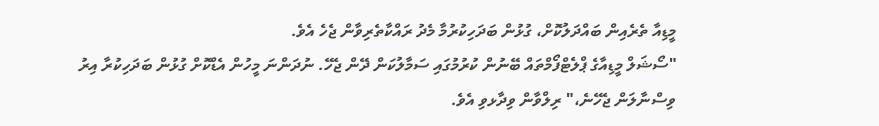މީޑިއާ ތެރެއިން ބައްދަލުކޮށް، ގުޅުން ބަދަހިކުރުމާ މެދު ރައްކާތެރިވާން ޖެހެ އެވެ.
"ސޯޝަލް މީޑިއާގެ ޕްލެޓްފޯމްތައް ބޭނުން ކުރުމުގައި ސަމާލުކަން ދޭން ޖެހޭ. ނުދަންނަ މީހުން އެޑްކޮށް ގުޅުން ބަދަހިކުރާ އިރު ވިސްނާލަން ޖެހޭނެ،" ރިލްވާން ވިދާޅވި އެވެ.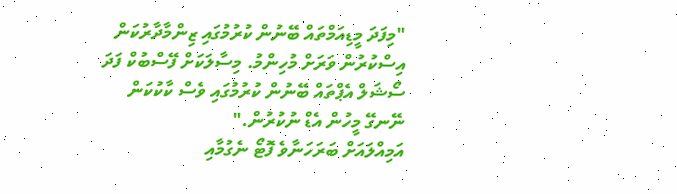"މިފަދަ މީޑިއަމްތައް ބޭނުން ކުރުމުގައި ޒިންމާދާރުކަން އިސްކުރުން ވަރަށް މުހިންމު. މިސާލަކަށް ފޭސްބުކް ފަދަ ސޯޝަލް އެޕްތައް ބޭނުން ކުރުމުގައި ވެސް ކާކުކަން ނޭނގޭ މީހުން އެޑް ނުކުރުން."
އަމިއްލައަށް ބަރަހަނާވެ ފޮޓޯ ނެގުމާއި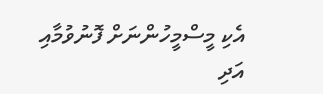އެކި މީސްމީހުންނަށް ފޮނުވުމާއި އަދި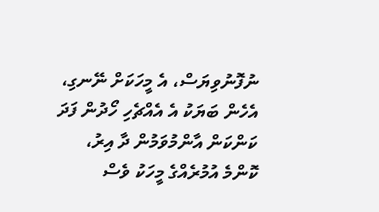ނުފޮނުވިޔަސް، އެ މީހަކަށް ނޭނގި، އެހެން ބަޔަކު އެ އެއްޗެހި ހޯދުން ފަދަ ކަންކަން އާންމުވަމުން ދާ އިރު، ކޮންމެ އުމުރެއްގެ މީހަކު ވެސް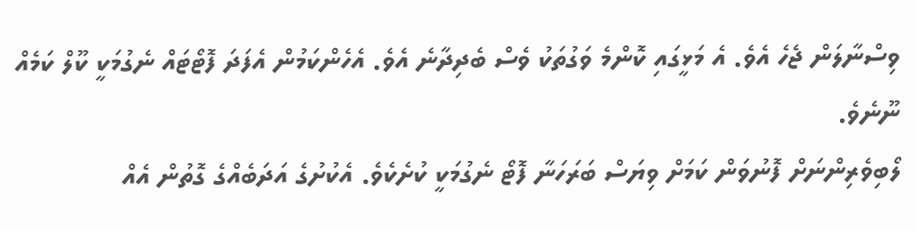ވިސްނާލަން ޖެހެ އެވެ. އެ މަޅީގައި ކޮންމެ ވަގުތަކު ވެސް ބެދިދާނެ އެވެ. އެހެންކަމުން އެފަދަ ފޮޓޯޓައް ނެގުމަކީ ކޫލް ކަމެއް ނޫނެވެ.
ލޯބިވެރިންނަށް ފޮނުވަން ކަމަށް ވިޔަސް ބަރަހަނާ ފޮޓޯ ނެގުމަކީ ކުށެކެވެ. އެކުށުގެ އަދަބެއްގެ ގޮތުން އެއް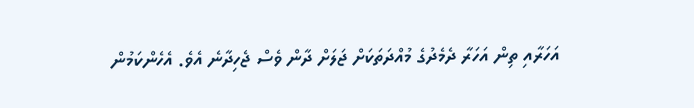އަހަރާއި ތިން އަހަރާ ދެމެދުގެ މުއްދަތަކަށް ޖަލަށް ދާން ވެސް ޖެހިދާނެ އެވެ. އެހެންކަމުން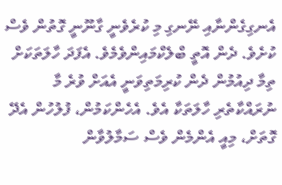އެނގިގެންނާއި ނޭނގި މި ކުރެވެނީ ގާނޫނީ ގޮތުން ވެސް ކުށެވެ. ދެން އޮތީ ބްލެކްމައިންވެމެވެ. އެފަދަ ހާލަތަކަށް ތިމާ ދިއުމުން ދެން ކުރިމަތިވަނީ އެއަށް ވުރެ މާ ނުރައްކާތެރި ހާލަތަކާ އެވެ. އެހެންކަމުން، ފުލުހުން އެދޭ ގޮތަށް، މިއީ އެންމެން ވެސް ސަމާލުވާން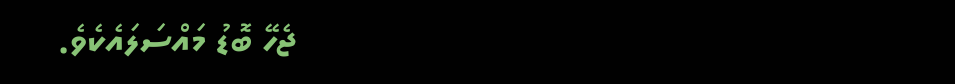ޖެހޭ ބޮޑު މައްސަލައެކެވެ.